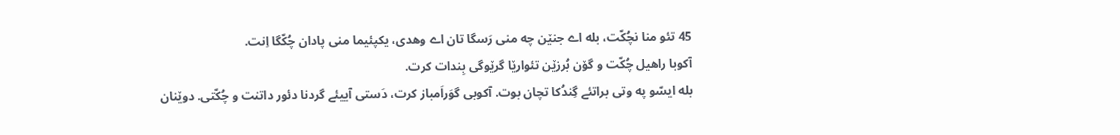45 تئو منا نچُکّت، بله اے جنێن چه منی رَسگا تان اے وهدی، یکپئیما منی پادان چُکّگا اِنت.
آکوبا راهیل چُکّت و گۆن بُرزێن تئوارێا گرێوگی بِندات کرت.
بله ایسّو په وتی براتئے گِندُکا تچان بوت. آکوبی گوَراَمباز کرت، دَستی آییئے گردنا دئور داتنت و چُکّتی. دوێنان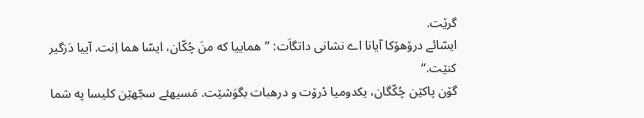گرێت.
ایسّائے درۆهۆکا آیانا اے نشانی داتگاَت: ”هماییا که منَ چُکّان، ایسّا هما اِنت. آییا دَزگیر کنێت.“
گۆن پاکێن چُکّگان، یکدومیا دْرۆت و درهبات بگوَشێت. مَسیهئے سجّهێن کلیسا په شما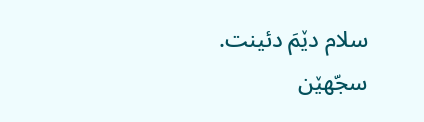سلام دێمَ دئینت.
سجّهێن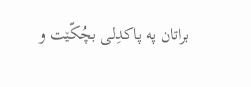براتان په پاکدِلی بچُکّێت و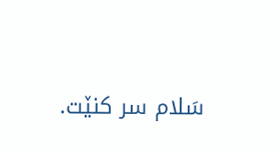سَلام سر کنێت.